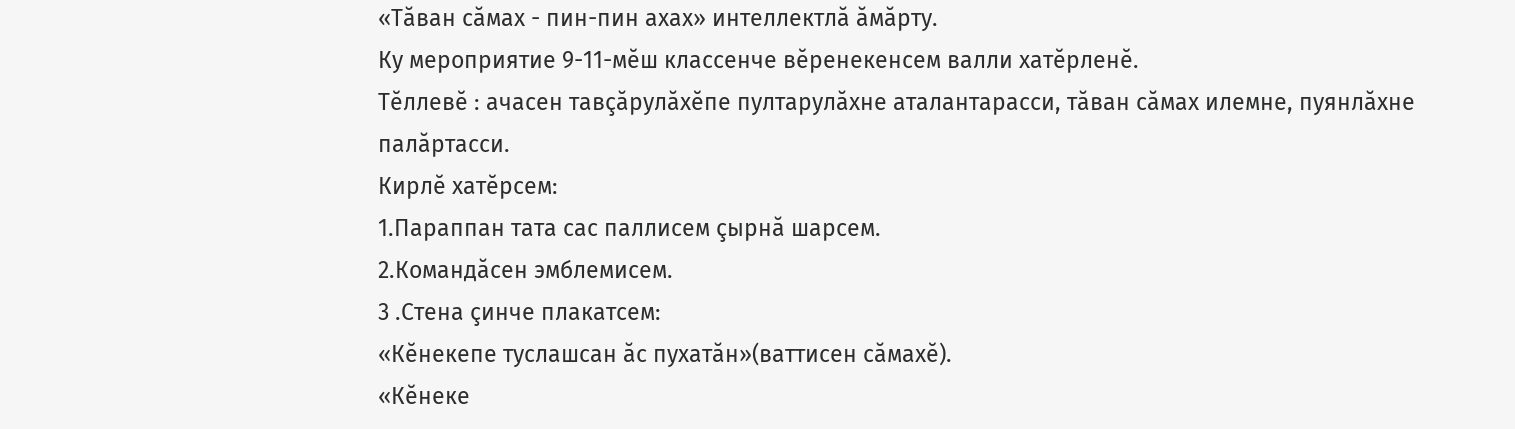«Тăван сăмах - пин-пин ахах» интеллектлă ăмăрту.
Ку мероприятие 9-11-мĕш классенче вĕренекенсем валли хатĕрленĕ.
Тĕллевĕ : ачасен тавçăрулăхĕпе пултарулăхне аталантарасси, тăван сăмах илемне, пуянлăхне палăртасси.
Кирлĕ хатĕрсем:
1.Параппан тата сас паллисем çырнă шарсем.
2.Командăсен эмблемисем.
3 .Стена çинче плакатсем:
«Кĕнекепе туслашсан ăс пухатăн»(ваттисен сăмахĕ).
«Кĕнеке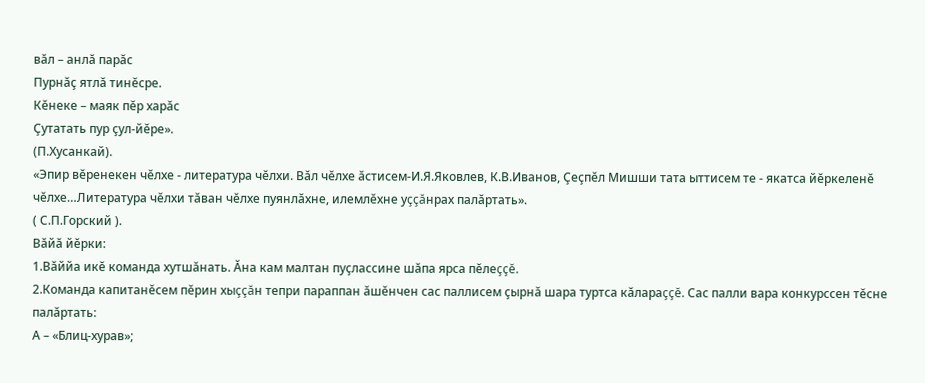вăл – анлă парăс
Пурнăç ятлă тинĕсре.
Кĕнеке – маяк пĕр харăс
Çутатать пур çул-йĕре».
(П.Хусанкай).
«Эпир вĕренекен чĕлхе - литература чĕлхи. Вăл чĕлхе ăстисем-И.Я.Яковлев, К.В.Иванов, Çеçпĕл Мишши тата ыттисем те - якатса йĕркеленĕ чĕлхе…Литература чĕлхи тăван чĕлхе пуянлăхне, илемлĕхне уççăнрах палăртать».
( С.П.Горский ).
Вăйă йĕрки:
1.Вăййа икĕ команда хутшăнать. Ăна кам малтан пуçлассине шăпа ярса пĕлеççĕ.
2.Команда капитанĕсем пĕрин хыççăн тепри параппан ăшĕнчен сас паллисем çырнă шара туртса кăлараççĕ. Сас палли вара конкурссен тĕсне палăртать:
А – «Блиц-хурав»;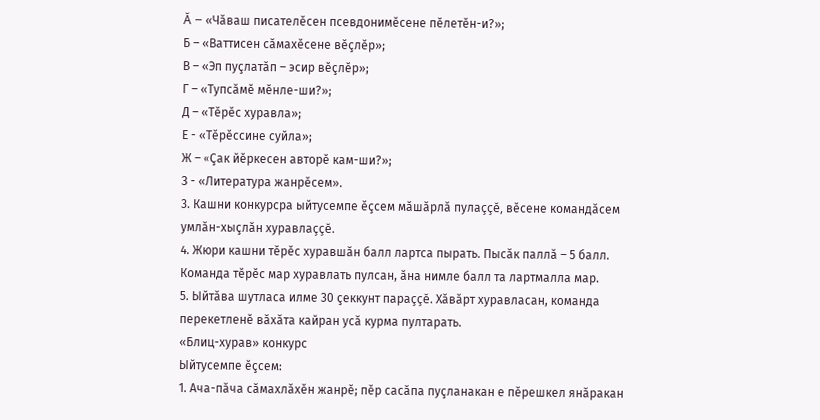Ă – «Чăваш писателĕсен псевдонимĕсене пĕлетĕн-и?»;
Б – «Ваттисен сăмахĕсене вĕçлĕр»;
В – «Эп пуçлатăп – эсир вĕçлĕр»;
Г – «Тупсăмĕ мĕнле-ши?»;
Д – «Тĕрĕс хуравла»;
Е - «Тĕрĕссине суйла»;
Ж – «Çак йĕркесен авторĕ кам-ши?»;
З - «Литература жанрĕсем».
3. Кашни конкурсра ыйтусемпе ĕçсем мăшăрлă пулаççĕ, вĕсене командăсем умлăн-хыçлăн хуравлаççĕ.
4. Жюри кашни тĕрĕс хуравшăн балл лартса пырать. Пысăк паллă – 5 балл. Команда тĕрĕс мар хуравлать пулсан, ăна нимле балл та лартмалла мар.
5. Ыйтăва шутласа илме 30 çеккунт параççĕ. Хăвăрт хуравласан, команда перекетленĕ вăхăта кайран усă курма пултарать.
«Блиц-хурав» конкурс
Ыйтусемпе ĕçсем:
1. Ача-пăча сăмахлăхĕн жанрĕ; пĕр сасăпа пуçланакан е пĕрешкел янăракан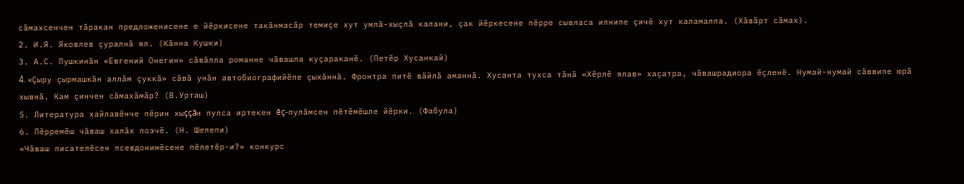сăмахсенчен тăракан предложенисене е йĕркисене такăнмасăр темиçе хут умлă-хыçлă калани, çак йĕркесене пĕрре сывласа илнипе çичĕ хут каламалла. (Хăвăрт сăмах).
2. И.Я. Яковлев çуралнă ял. (Кăнна Кушки)
3. А.С. Пушкинăн «Евгений Онегин» сăвăлла романне чăвашла куçараканĕ. (Петĕр Хусанкай)
4. «Çыру çырмашкăн аллăм çуккă» сăвă унăн автобиографийĕпе çыхăннă. Фронтра питĕ вăйлă аманнă. Хусанта тухса тăнă «Хĕрлĕ ялав» хаçатра, чăвашрадиора ĕçленĕ. Нумай-нумай сăввипе юрă хывнă. Кам çинчен сăмахăмăр? (В.Урташ)
5. Литература хайлавĕнче пĕрин хыççăн пулса иртекен ĕç-пулăмсен пĕтĕмĕшле йĕрки. (Фабула)
6. Пĕрремĕш чăваш халăх поэчĕ. (Н. Шелепи)
«Чăваш писателĕсен псевдонимĕсене пĕлетĕр-и?» конкурс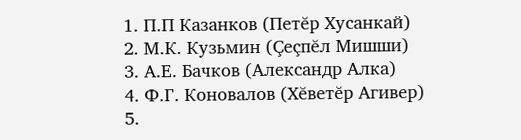1. П.П Казанков (Петĕр Хусанкай)
2. М.К. Кузьмин (Çеçпĕл Мишши)
3. А.Е. Бачков (Александр Алка)
4. Ф.Г. Коновалов (Хĕветĕр Агивер)
5.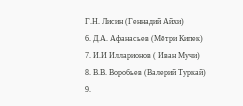Г.Н. Лисин (Геннадий Айхи)
6. Д.А. Афанасьев (Мĕтри Кипек)
7. И.И Илларионов ( Иван Мучи)
8. В.В. Воробьев (Валерий Туркай)
9.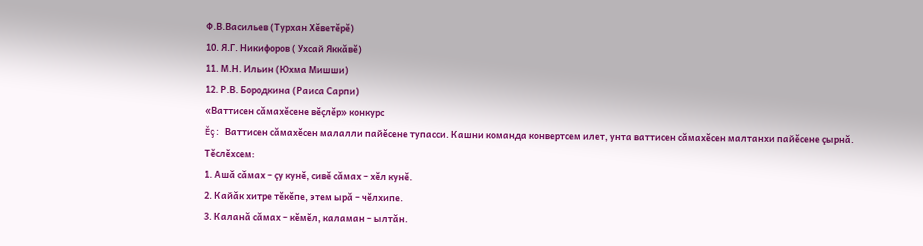Ф.В.Васильев (Турхан Хĕветĕрĕ)
10. Я.Г. Никифоров ( Ухсай Яккăвĕ)
11. М.Н. Ильин (Юхма Мишши)
12. Р.В. Бородкина (Раиса Сарпи)
«Ваттисен сăмахĕсене вĕçлĕр» конкурс
Ĕç: Ваттисен сăмахĕсен малалли пайĕсене тупасси. Кашни команда конвертсем илет, унта ваттисен сăмахĕсен малтанхи пайĕсене çырнă. Тĕслĕхсем:
1. Ашă сăмах – çу кунĕ, сивĕ сăмах – хĕл кунĕ.
2. Кайăк хитре тĕкĕпе, этем ырă – чĕлхипе.
3. Каланă сăмах – кĕмĕл, каламан – ылтăн.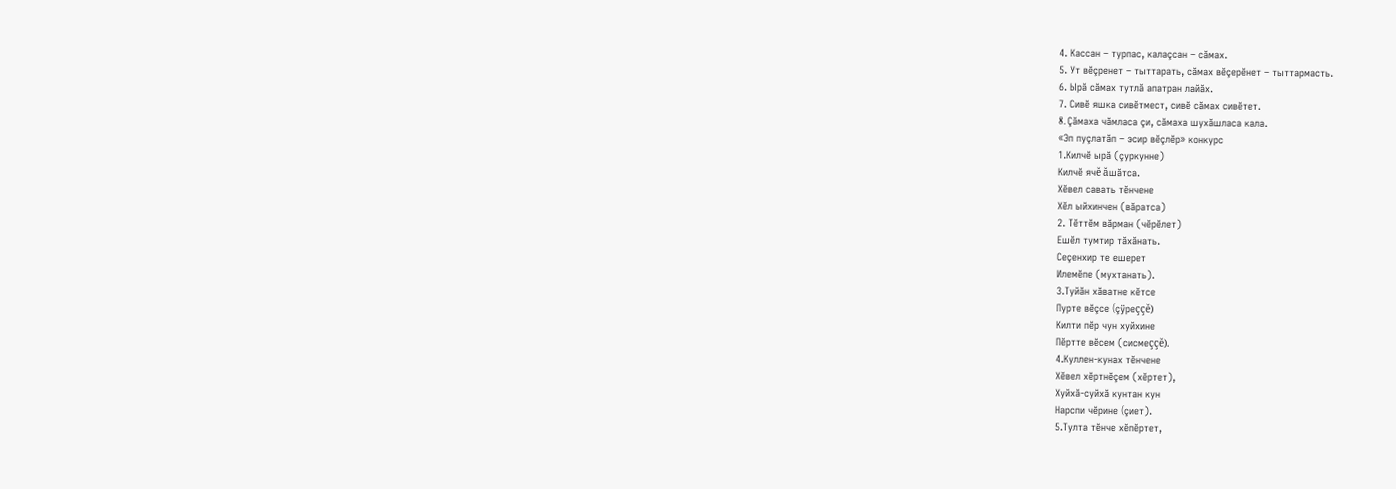4. Кассан – турпас, калаçсан – сăмах.
5. Ут вĕçренет – тыттарать, сăмах вĕçерĕнет – тыттармасть.
6. Ырă сăмах тутлă апатран лайăх.
7. Сивĕ яшка сивĕтмест, сивĕ сăмах сивĕтет.
8. Çăмаха чăмласа çи, сăмаха шухăшласа кала.
«Эп пуçлатăп – эсир вĕçлĕр» конкурс
1.Килчĕ ырă (çуркунне)
Килчĕ ячĕ ăшăтса.
Хĕвел савать тĕнчене
Хĕл ыйхинчен (вăратса)
2. Тĕттĕм вăрман (чĕрĕлет)
Ешĕл тумтир тăхăнать.
Сеçенхир те ешерет
Илемĕпе (мухтанать).
3.Туйăн хăватне кĕтсе
Пурте вĕçсе (çÿреççĕ)
Килти пĕр чун хуйхине
Пĕртте вĕсем (сисмеççĕ).
4.Куллен-кунах тĕнчене
Хĕвел хĕртнĕçем (хĕртет),
Хуйхă-суйхă кунтан кун
Нарспи чĕрине (çиет).
5.Тулта тĕнче хĕпĕртет,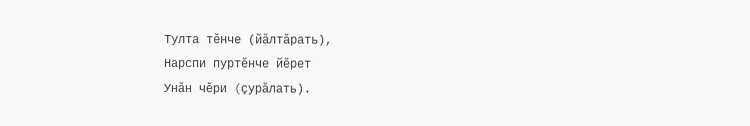Тулта тĕнче (йăлтăрать),
Нарспи пуртĕнче йĕрет
Унăн чĕри (çурăлать).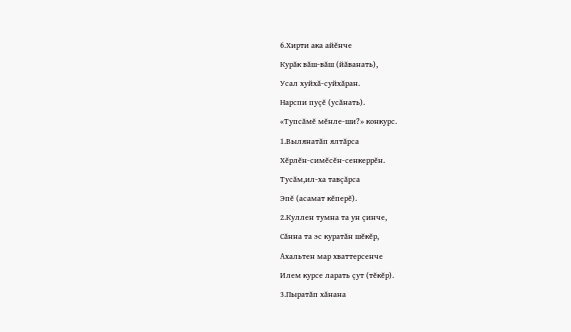6.Хирти ака айĕнче
Курăк вăш-вăш (йăванать),
Усал хуйхă-суйхăран.
Нарспи пуçĕ (усăнать).
«Тупсăмĕ мĕнле-ши?» конкурс.
1.Вылянатăп ялтăрса
Хĕрлĕн-симĕсĕн-сенкеррĕн.
Тусăм,ил-ха тавçăрса
Эпĕ (асамат кĕперĕ).
2.Куллен тумна та ун çинче,
Сăнна та эс куратăн шĕкĕр,
Ахальтен мар хваттерсенче
Илем курсе ларать çут (тĕкĕр).
3.Пыратăп хăнана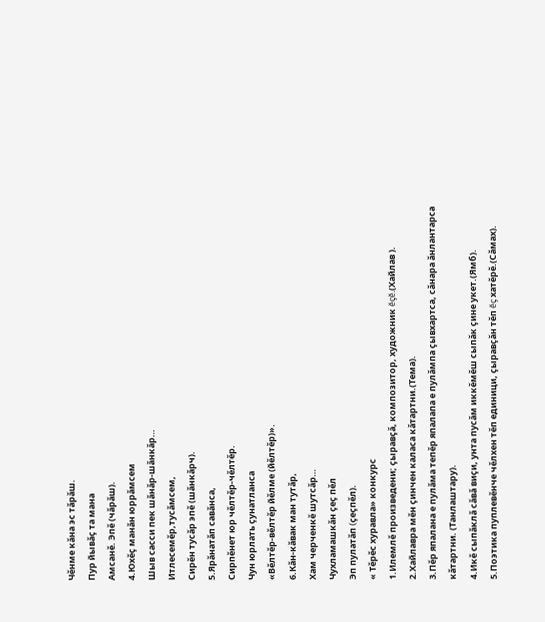Чĕнме кăна эс тăрăш.
Пур йывăç та мана
Амсанĕ. Эпĕ (чăрăш).
4.Юхĕç манăн юррăмсем
Шыв сасси пек шăнăр-шăнкăр…
Итлесемĕр,тусăмсем,
Сирĕн тусăр эпĕ (шăнкăрч).
5.Ярăнатăп савăнса,
Сирпĕнет юр чĕлтĕр-чĕлтĕр.
Чун юрлать çунатланса
«Вĕлтĕр-вĕлтĕр йĕлме (йĕлтĕр)».
6.Кăн-кăвак ман тутăр,
Хам черченкĕ шутсăр…
Чухламашкăн çеç пĕл
Эп пулатăп (çеçпĕл).
« Тĕрĕс хуравла» конкурс
1.Илемлĕ произведени; çыравçă, композитор, художник ĕçĕ.(Хайлав ).
2.Хайлавра мĕн çинчен каласа кăтартни.(Тема).
3.Пĕр япалана е пулăма тепĕр япалапа е пулăмпа çывхартса, сăнара ăнлантарса кăтартни. (Танлаштару).
4.Икĕ сыпăклă сăвă виçи, унта пусăм иккĕмĕш сыпăк çине укет.(Ямб).
5.Поэтика пуплевĕнче чĕлхен тĕп единици, çыравçăн тĕп ĕç хатĕрĕ.(Сăмах).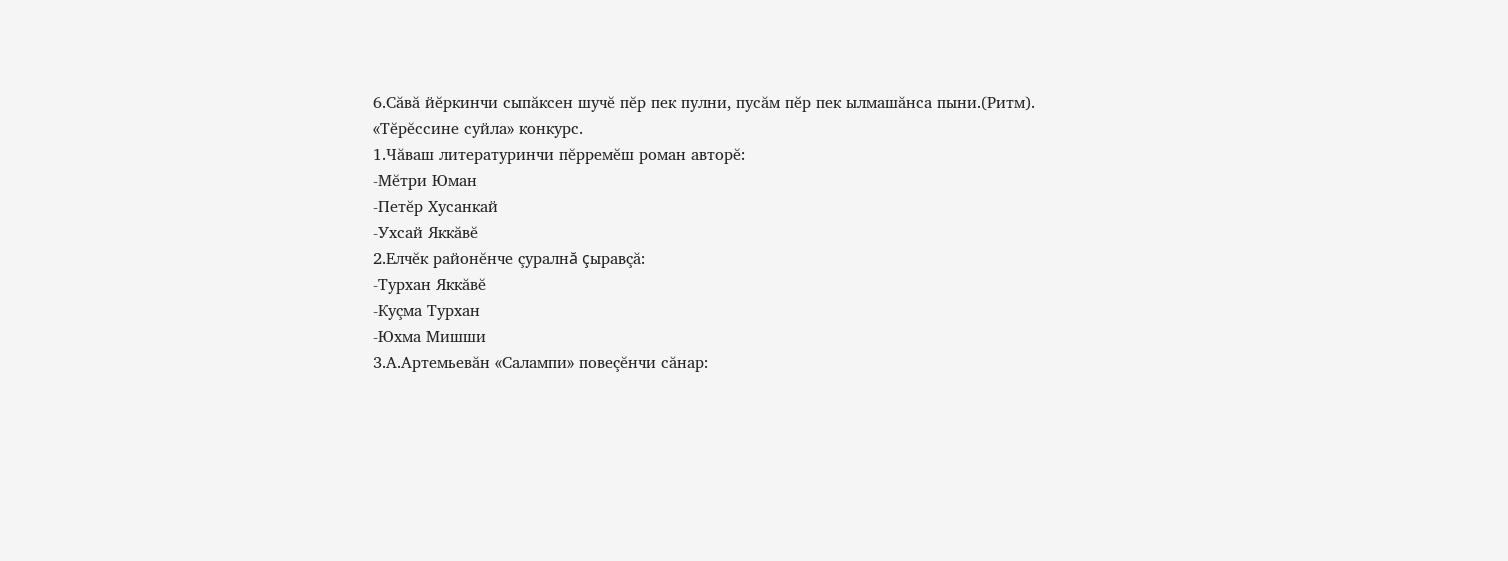6.Сăвă йĕркинчи сыпăксен шучĕ пĕр пек пулни, пусăм пĕр пек ылмашăнса пыни.(Ритм).
«Тĕрĕссине суйла» конкурс.
1.Чăваш литературинчи пĕрремĕш роман авторĕ:
-Мĕтри Юман
-Петĕр Хусанкай
-Ухсай Яккăвĕ
2.Елчĕк районĕнче çуралнă çыравçă:
-Турхан Яккăвĕ
-Куçма Турхан
-Юхма Мишши
3.А.Артемьевăн «Салампи» повеçĕнчи сăнар: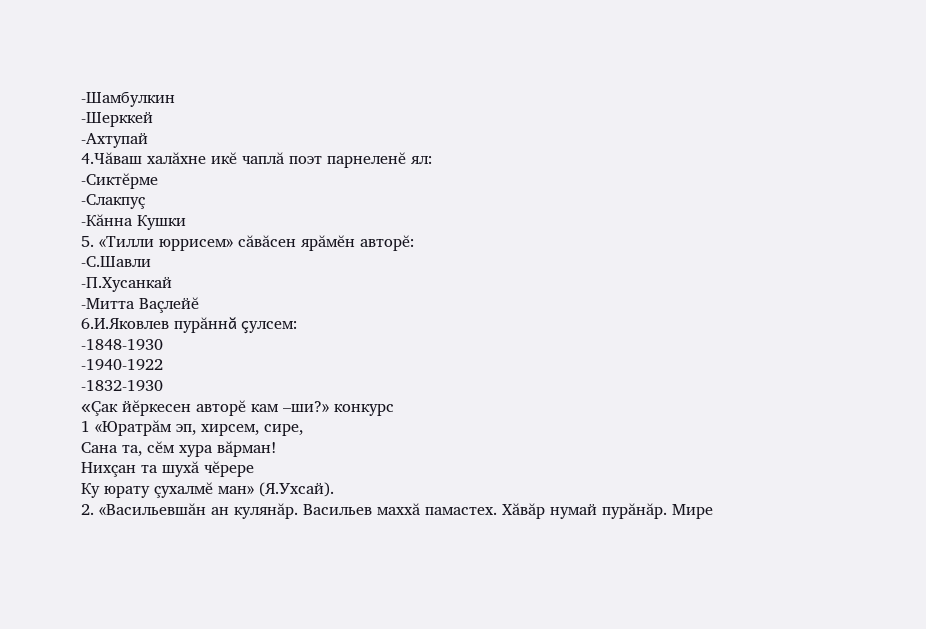-Шамбулкин
-Шерккей
-Ахтупай
4.Чăваш халăхне икĕ чаплă поэт парнеленĕ ял:
-Сиктĕрме
-Слакпуç
-Кăнна Кушки
5. «Тилли юррисем» сăвăсен ярăмĕн авторĕ:
-С.Шавли
-П.Хусанкай
-Митта Ваçлейĕ
6.И.Яковлев пурăннă çулсем:
-1848-1930
-1940-1922
-1832-1930
«Çак йĕркесен авторĕ кам –ши?» конкурс
1 «Юратрăм эп, хирсем, сире,
Сана та, сĕм хура вăрман!
Нихçан та шухă чĕрере
Ку юрату çухалмĕ ман» (Я.Ухсай).
2. «Васильевшăн ан кулянăр. Васильев маххă памастех. Хăвăр нумай пурăнăр. Мире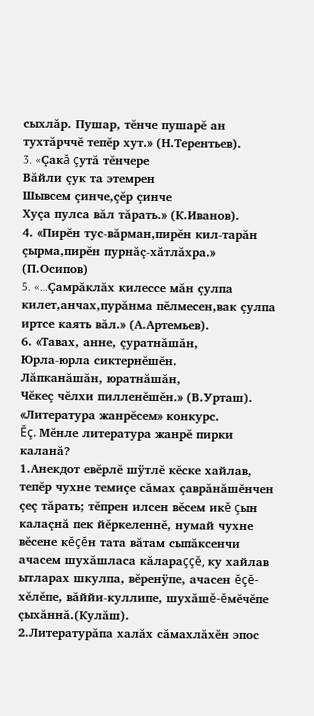сыхлăр. Пушар, тĕнче пушарĕ ан тухтăрччĕ тепĕр хут.» (Н.Терентьев).
3. «Çакă çутă тĕнчере
Вăйли çук та этемрен
Шывсем çинче,çĕр çинче
Хуçа пулса вăл тăрать.» (К.Иванов).
4. «Пирĕн тус-вăрман,пирĕн кил-тарăн çырма,пирĕн пурнăç-хăтлăхра.» (П.Осипов)
5. «…Çамрăклăх килессе мăн çулпа килет,анчах,пурăнма пĕлмесен,вак çулпа иртсе каять вăл.» (А.Артемьев).
6. «Тавах, анне, çуратнăшăн,
Юрла-юрла сиктернĕшĕн.
Лăпканăшăн, юратнăшăн,
Чĕкеç чĕлхи пилленĕшĕн.» (В.Урташ).
«Литература жанрĕсем» конкурс.
Ĕç. Мĕнле литература жанрĕ пирки каланă?
1.Анекдот евĕрлĕ шÿтлĕ кĕске хайлав, тепĕр чухне темиçе сăмах çаврăнăшĕнчен çеç тăрать; тĕпрен илсен вĕсем икĕ çын калаçнă пек йĕркеленнĕ, нумай чухне вĕсене кĕçĕн тата вăтам сыпăксенчи ачасем шухăшласа кăлараççĕ, ку хайлав ытларах шкулпа, вĕренÿпе, ачасен ĕçĕ-хĕлĕпе, вăййи-куллипе, шухăшĕ-ĕмĕчĕпе çыхăннă.(Кулăш).
2.Литературăпа халăх сăмахлăхĕн эпос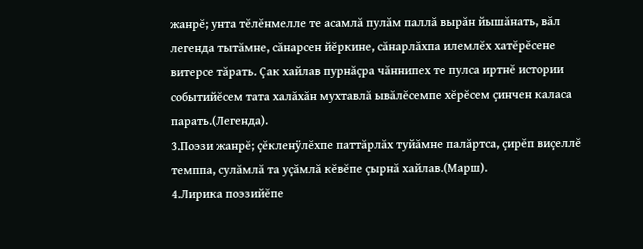жанрĕ; унта тĕлĕнмелле те асамлă пулăм паллă вырăн йышăнать, вăл легенда тытăмне, сăнарсен йĕркине, сăнарлăхпа илемлĕх хатĕрĕсене витерсе тăрать. Çак хайлав пурнăçра чăннипех те пулса иртнĕ истории событийĕсем тата халăхăн мухтавлă ывăлĕсемпе хĕрĕсем çинчен каласа парать.(Легенда).
3.Поэзи жанрĕ; çĕкленÿлĕхпе паттăрлăх туйăмне палăртса, çирĕп виçеллĕ темппа, сулăмлă та уçăмлă кĕвĕпе çырнă хайлав.(Марш).
4.Лирика поэзийĕпе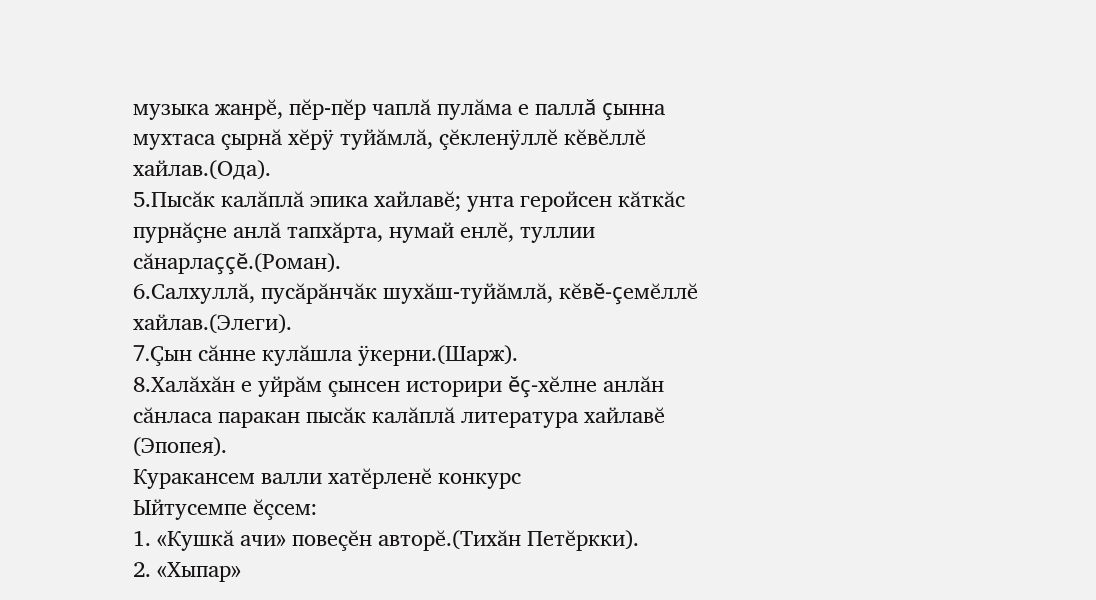музыка жанрĕ, пĕр-пĕр чаплă пулăма е паллă çынна мухтаса çырнă хĕрÿ туйăмлă, çĕкленÿллĕ кĕвĕллĕ хайлав.(Ода).
5.Пысăк калăплă эпика хайлавĕ; унта геройсен кăткăс пурнăçне анлă тапхăрта, нумай енлĕ, туллии сăнарлаççĕ.(Роман).
6.Салхуллă, пусăрăнчăк шухăш-туйăмлă, кĕвĕ-çемĕллĕ хайлав.(Элеги).
7.Çын сăнне кулăшла ÿкерни.(Шарж).
8.Халăхăн е уйрăм çынсен историри ĕç-хĕлне анлăн сăнласа паракан пысăк калăплă литература хайлавĕ (Эпопея).
Куракансем валли хатĕрленĕ конкурс
Ыйтусемпе ĕçсем:
1. «Кушкă ачи» повеçĕн авторĕ.(Тихăн Петĕркки).
2. «Хыпар»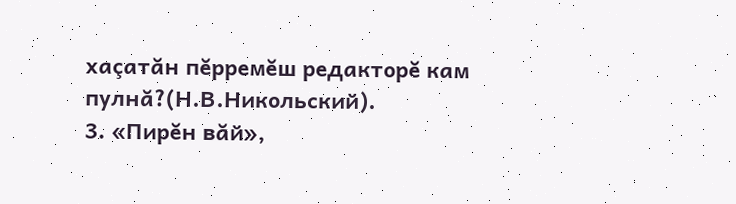хаçатăн пĕрремĕш редакторĕ кам пулнă?(Н.В.Никольский).
3. «Пирĕн вăй»,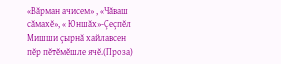«Вăрман ачисем» , «Чăваш сăмахĕ», « Юншăх»-Çеçпĕл Мишши çырнă хайлавсен пĕр пĕтĕмĕшле ячĕ.(Проза)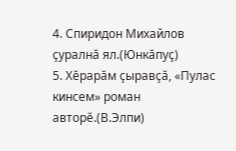4. Спиридон Михайлов çуралнă ял.(Юнкăпуç)
5. Хĕрарăм çыравçă, «Пулас кинсем» роман авторĕ.(В.Элпи)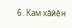6. Кам хăйĕн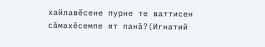хайлавĕсене пурне те ваттисен сăмахĕсемпе ят панă?(Игнатий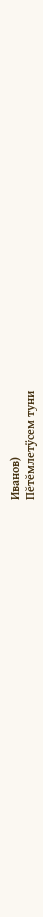Иванов)
Пĕтĕмлетÿсем туни